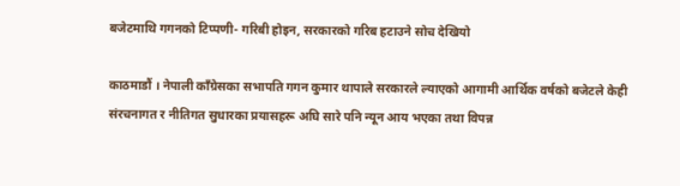बजेटमाथि गगनको टिप्पणी- गरिबी होइन, सरकारको गरिब हटाउने सोच देखियो

काठमाडौं । नेपाली काँग्रेसका सभापति गगन कुमार थापाले सरकारले ल्याएको आगामी आर्थिक वर्षको बजेटले केही संरचनागत र नीतिगत सुधारका प्रयासहरू अघि सारे पनि न्यून आय भएका तथा विपन्न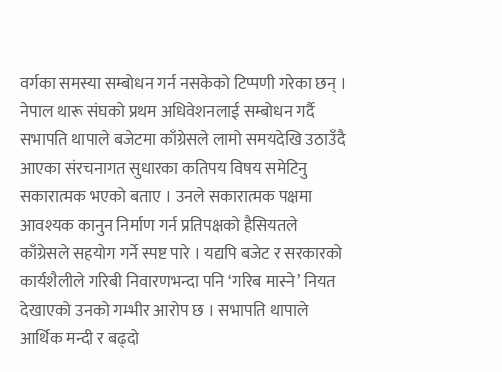वर्गका समस्या सम्बोधन गर्न नसकेको टिप्पणी गरेका छन् । नेपाल थारू संघको प्रथम अधिवेशनलाई सम्बोधन गर्दै सभापति थापाले बजेटमा काँग्रेसले लामो समयदेखि उठाउँदै आएका संरचनागत सुधारका कतिपय विषय समेटिनु सकारात्मक भएको बताए । उनले सकारात्मक पक्षमा आवश्यक कानुन निर्माण गर्न प्रतिपक्षको हैसियतले काँग्रेसले सहयोग गर्ने स्पष्ट पारे । यद्यपि बजेट र सरकारको कार्यशैलीले गरिबी निवारणभन्दा पनि ‘गरिब मास्ने’ नियत देखाएको उनको गम्भीर आरोप छ । सभापति थापाले आर्थिक मन्दी र बढ्दो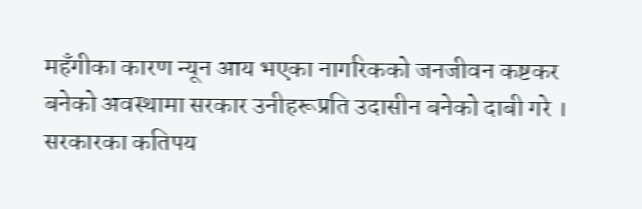महँगीका कारण न्यून आय भएका नागरिकको जनजीवन कष्टकर बनेको अवस्थामा सरकार उनीहरूप्रति उदासीन बनेको दाबी गरे । सरकारका कतिपय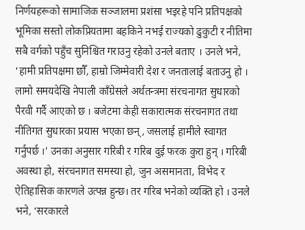निर्णयहरूको सामाजिक सञ्जालमा प्रशंसा भइरहे पनि प्रतिपक्षको भूमिका सस्तो लोकप्रियतामा बहकिने नभई राज्यको ढुकुटी र नीतिमा सबै वर्गको पहुँच सुनिश्चित गराउनु रहेको उनले बताए । उनले भने, ‘हामी प्रतिपक्षमा छौँ, हाम्रो जिम्मेवारी देश र जनतालाई बताउनु हो । लामो समयदेखि नेपाली काँग्रेसले अर्थतन्त्रमा संरचनागत सुधारको पैरवी गर्दै आएको छ । बजेटमा केही सकारात्मक संरचनागत तथा नीतिगत सुधारका प्रयास भएका छन्, जसलाई हामीले स्वागत गर्नुपर्छ ।’ उनका अनुसार गरिबी र गरिब दुई फरक कुरा हुन् । गरिबी अवस्था हो, संरचनागत समस्या हो, जुन असमानता, विभेद र ऐतिहासिक कारणले उत्पन्न हुन्छ। तर गरिब भनेको व्यक्ति हो । उनले भने, ‘सरकारले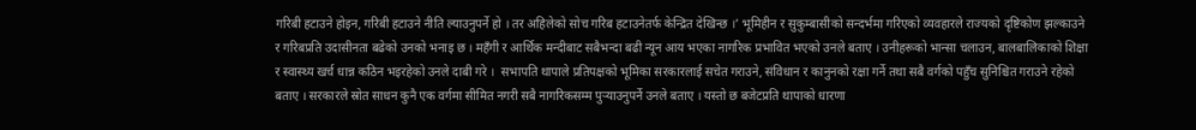गरिबी हटाउने होइन, गरिबी हटाउने नीति ल्याउनुपर्ने हो । तर अहिलेको सोच गरिब हटाउनेतर्फ केन्द्रित देखिन्छ ।’ भूमिहीन र सुकुम्बासीको सन्दर्भमा गरिएको व्यवहारले राज्यको दृष्टिकोण झल्काउने र गरिबप्रति उदासीनता बढेको उनको भनाइ छ । महँगी र आर्थिक मन्दीबाट सबैभन्दा बढी न्यून आय भएका नागरिक प्रभावित भएको उनले बताए । उनीहरूको भान्सा चलाउन, बालबालिकाको शिक्षा र स्वास्थ्य खर्च धान्न कठिन भइरहेको उनले दाबी गरे ।  सभापति थापाले प्रतिपक्षको भूमिका सरकारलाई सचेत गराउने, संविधान र कानुनको रक्षा गर्ने तथा सबै वर्गको पहुँच सुनिश्चित गराउने रहेको बताए । सरकारले स्रोत साधन कुनै एक वर्गमा सीमित नगरी सबै नागरिकसम्म पुर्‍याउनुपर्ने उनले बताए । यस्तो छ बजेटप्रति थापाको धारणा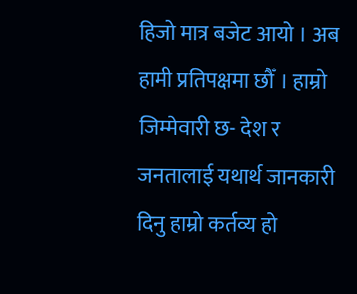हिजो मात्र बजेट आयो । अब हामी प्रतिपक्षमा छौँ । हाम्रो जिम्मेवारी छ- देश र जनतालाई यथार्थ जानकारी दिनु हाम्रो कर्तव्य हो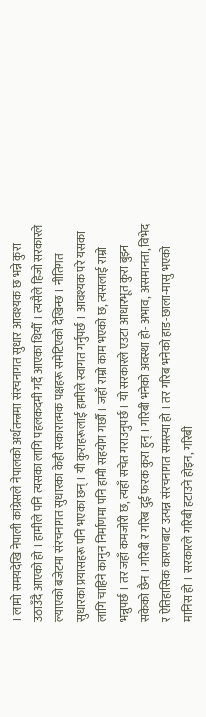। लामो समयदेखि नेपाली कांग्रेसले नेपालको अर्थतन्त्रमा संरचनागत सुधार आवश्यक छ भन्ने कुरा उठाउँदै आएको हो । हामीले पनि त्यसका लागि पहलकदमी गर्दै आएका थियौँ । त्यसैले हिजो सरकारले ल्याएको बजेटमा संरचनागत सुधारका केही सकारात्मक पक्षहरू समेटिएको देखिन्छ । नीतिगत सुधारका प्रयासहरू पनि भएका छन् । यी कुराहरूलाई हामीले स्वागत गर्नुपर्छ । आवश्यक परे यसका लागि चाहिने कानुन निर्माणमा पनि हामी सहयोग गर्छौं । जहाँ राम्रो काम भएको छ, त्यसलाई राम्रो भन्नुपर्छ । तर जहाँ कमजोरी छ, त्यहाँ सचेत गराउनुपर्छ । यो सरकारले एउटा आधारभूत कुरा बुझ्न सकेको छैन । गरिबी र गरिब दुई फरक कुरा हुन् । गरिबी भनेको अवस्था हो- अभाव, असमानता, विभेद र ऐतिहासिक कारणबाट उत्पन्न संरचनागत समस्या हो । तर गरिब भनेको हाड-छाला-मासु भएको मानिस हो । सरकारले गरिबी हटाउने होइन, गरिबी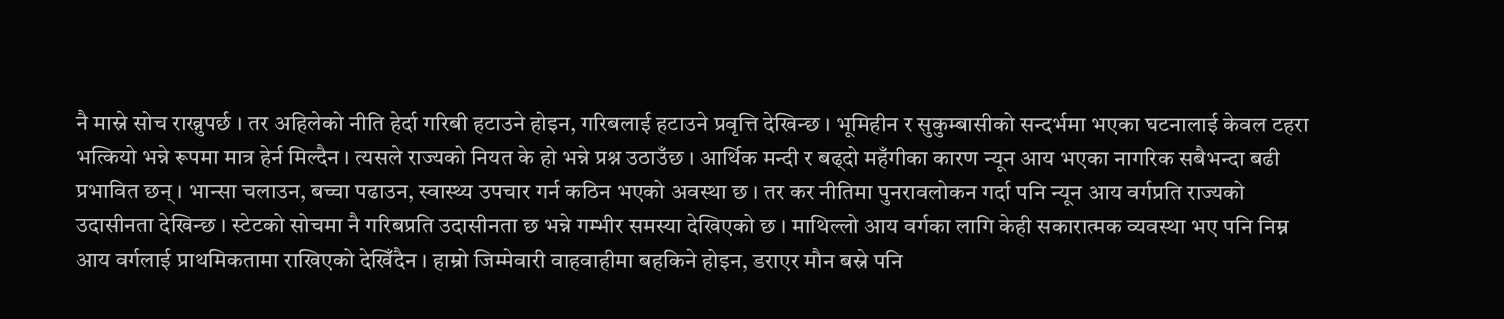नै मास्ने सोच राख्नुपर्छ । तर अहिलेको नीति हेर्दा गरिबी हटाउने होइन, गरिबलाई हटाउने प्रवृत्ति देखिन्छ । भूमिहीन र सुकुम्बासीको सन्दर्भमा भएका घटनालाई केवल टहरा भत्कियो भन्ने रूपमा मात्र हेर्न मिल्दैन । त्यसले राज्यको नियत के हो भन्ने प्रश्न उठाउँछ । आर्थिक मन्दी र बढ्दो महँगीका कारण न्यून आय भएका नागरिक सबैभन्दा बढी प्रभावित छन् । भान्सा चलाउन, बच्चा पढाउन, स्वास्थ्य उपचार गर्न कठिन भएको अवस्था छ । तर कर नीतिमा पुनरावलोकन गर्दा पनि न्यून आय वर्गप्रति राज्यको उदासीनता देखिन्छ । स्टेटको सोचमा नै गरिबप्रति उदासीनता छ भन्ने गम्भीर समस्या देखिएको छ । माथिल्लो आय वर्गका लागि केही सकारात्मक व्यवस्था भए पनि निम्न आय वर्गलाई प्राथमिकतामा राखिएको देखिँदैन । हाम्रो जिम्मेवारी वाहवाहीमा बहकिने होइन, डराएर मौन बस्ने पनि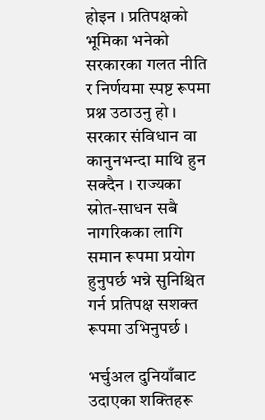होइन । प्रतिपक्षको भूमिका भनेको सरकारका गलत नीति र निर्णयमा स्पष्ट रूपमा प्रश्न उठाउनु हो । सरकार संविधान वा कानुनभन्दा माथि हुन सक्दैन । राज्यका स्रोत-साधन सबै नागरिकका लागि समान रूपमा प्रयोग हुनुपर्छ भन्ने सुनिश्चित गर्न प्रतिपक्ष सशक्त रूपमा उभिनुपर्छ ।

भर्चुअल दुनियाँबाट उदाएका शक्तिहरू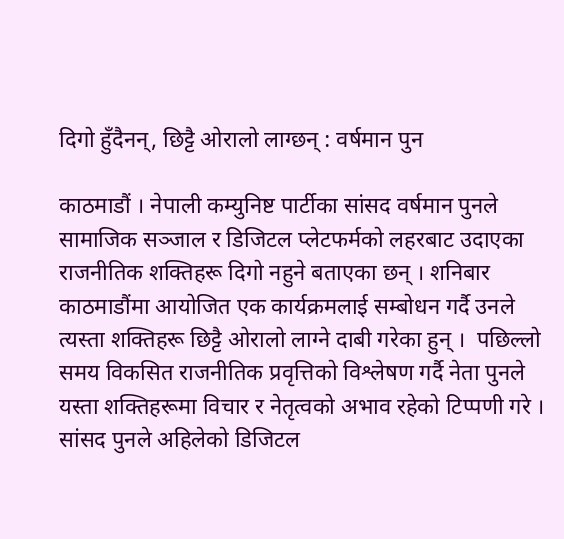दिगो हुँदैनन्, छिट्टै ओरालो लाग्छन् : वर्षमान पुन

काठमाडौं । नेपाली कम्युनिष्ट पार्टीका सांसद वर्षमान पुनले सामाजिक सञ्जाल र डिजिटल प्लेटफर्मको लहरबाट उदाएका राजनीतिक शक्तिहरू दिगो नहुने बताएका छन् । शनिबार काठमाडौंमा आयोजित एक कार्यक्रमलाई सम्बोधन गर्दै उनले त्यस्ता शक्तिहरू छिट्टै ओरालो लाग्ने दाबी गरेका हुन् ।  पछिल्लो समय विकसित राजनीतिक प्रवृत्तिको विश्लेषण गर्दै नेता पुनले यस्ता शक्तिहरूमा विचार र नेतृत्वको अभाव रहेको टिप्पणी गरे । सांसद पुनले अहिलेको डिजिटल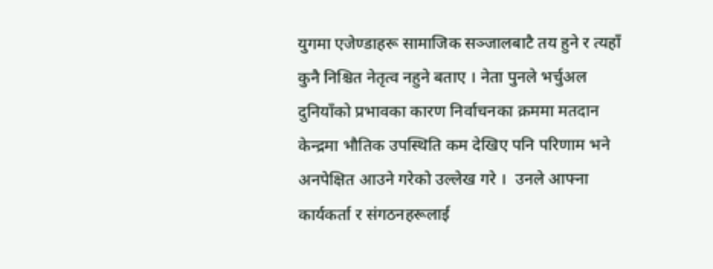युगमा एजेण्डाहरू सामाजिक सञ्जालबाटै तय हुने र त्यहाँ कुनै निश्चित नेतृत्व नहुने बताए । नेता पुनले भर्चुअल दुनियाँको प्रभावका कारण निर्वाचनका क्रममा मतदान केन्द्रमा भौतिक उपस्थिति कम देखिए पनि परिणाम भने अनपेक्षित आउने गरेको उल्लेख गरे ।  उनले आफ्ना कार्यकर्ता र संगठनहरूलाई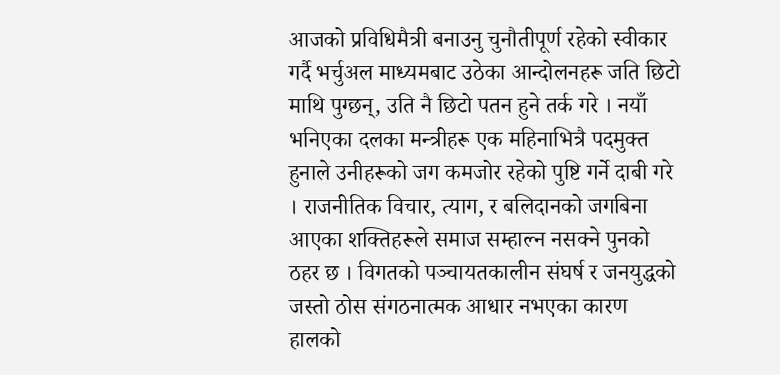आजको प्रविधिमैत्री बनाउनु चुनौतीपूर्ण रहेको स्वीकार गर्दै भर्चुअल माध्यमबाट उठेका आन्दोलनहरू जति छिटो माथि पुग्छन्, उति नै छिटो पतन हुने तर्क गरे । नयाँ भनिएका दलका मन्त्रीहरू एक महिनाभित्रै पदमुक्त हुनाले उनीहरूको जग कमजोर रहेको पुष्टि गर्ने दाबी गरे । राजनीतिक विचार, त्याग, र बलिदानको जगबिना आएका शक्तिहरूले समाज सम्हाल्न नसक्ने पुनको ठहर छ । विगतको पञ्चायतकालीन संघर्ष र जनयुद्धको जस्तो ठोस संगठनात्मक आधार नभएका कारण हालको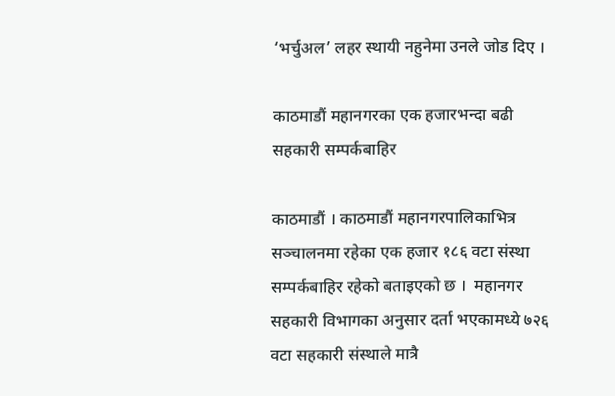‘भर्चुअल’ लहर स्थायी नहुनेमा उनले जोड दिए ।

काठमाडौं महानगरका एक हजारभन्दा बढी सहकारी सम्पर्कबाहिर

काठमाडौं । काठमाडौं महानगरपालिकाभित्र सञ्चालनमा रहेका एक हजार १८६ वटा संस्था  सम्पर्कबाहिर रहेको बताइएको छ ।  महानगर सहकारी विभागका अनुसार दर्ता भएकामध्ये ७२६ वटा सहकारी संस्थाले मात्रै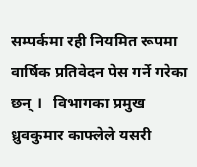सम्पर्कमा रही नियमित रूपमा वार्षिक प्रतिवेदन पेस गर्ने गरेका छन् ।   विभागका प्रमुख ध्रुवकुमार काफ्लेले यसरी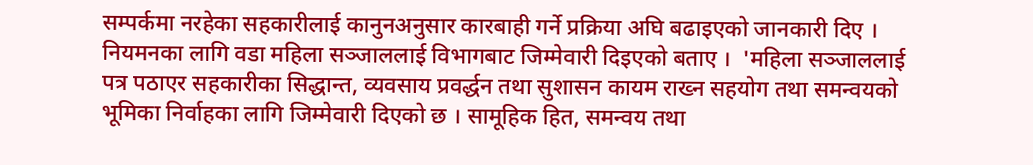सम्पर्कमा नरहेका सहकारीलाई कानुनअनुसार कारबाही गर्ने प्रक्रिया अघि बढाइएको जानकारी दिए । नियमनका लागि वडा महिला सञ्जाललाई विभागबाट जिम्मेवारी दिइएको बताए ।  'महिला सञ्जाललाई पत्र पठाएर सहकारीका सिद्धान्त, व्यवसाय प्रवर्द्धन तथा सुशासन कायम राख्न सहयोग तथा समन्वयको भूमिका निर्वाहका लागि जिम्मेवारी दिएको छ । सामूहिक हित, समन्वय तथा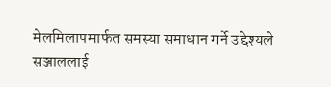मेलमिलापमार्फत समस्या समाधान गर्ने उद्देश्यले सञ्जाललाई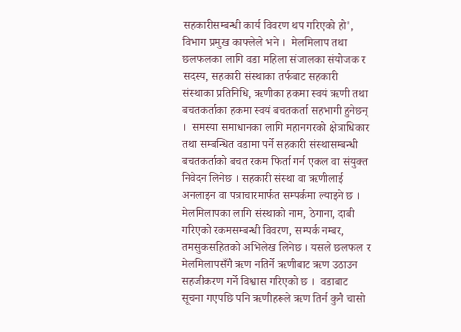सहकारीसम्बन्धी कार्य विवरण थप गरिएको हो', विभाग प्रमुख काफ्लेले भने ।  मेलमिलाप तथा छलफलका लागि वडा महिला संजालका संयोजक र सदस्य, सहकारी संस्थाका तर्फबाट सहकारी संस्थाका प्रतिनिधि, ऋणीका हकमा स्वयं ऋणी तथा बचतकर्ताका हकमा स्वयं बचतकर्ता सहभागी हुनेछन् ।  समस्या समाधानका लागि महानगरको क्षेत्राधिकार तथा सम्बन्धित वडामा पर्ने सहकारी संस्थासम्बन्धी बचतकर्ताको बचत रकम फिर्ता गर्न एकल वा संयुक्त निवेदन लिनेछ । सहकारी संस्था वा ऋणीलाई अनलाइन वा पत्राचारमार्फत सम्पर्कमा ल्याइने छ । मेलमिलापका लागि संस्थाको नाम, ठेगाना, दाबी गरिएको रकमसम्बन्धी विवरण, सम्पर्क नम्बर, तमसुकसहितको अभिलेख लिनेछ । यसले छलफल र मेलमिलापसँगै ऋण नतिर्ने ऋणीबाट ऋण उठाउन सहजीकरण गर्ने विश्वास गरिएको छ ।  वडाबाट सूचना गएपछि पनि ऋणीहरूले ऋण तिर्न कुनै चासो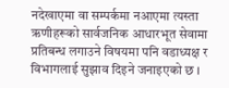नदेखाएमा वा सम्पर्कमा नआएमा त्यस्ता ऋणीहरूको सार्वजनिक आधारभूत सेवामा प्रतिबन्ध लगाउने विषयमा पनि वडाध्यक्ष र विभागलाई सुझाव दिइने जनाइएको छ ।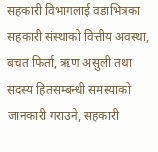सहकारी विभागलाई वडाभित्रका सहकारी संस्थाको वित्तीय अवस्था, बचत फिर्ता, ऋण असुली तथा सदस्य हितसम्बन्धी समस्याको जानकारी गराउने, सहकारी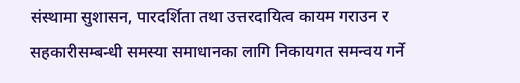संस्थामा सुशासन, पारदर्शिता तथा उत्तरदायित्व कायम गराउन र सहकारीसम्बन्धी समस्या समाधानका लागि निकायगत समन्वय गर्ने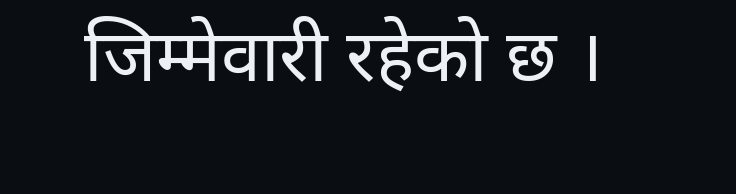जिम्मेवारी रहेको छ ।